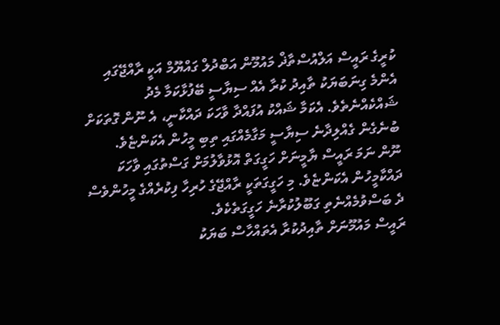ކުރީގެ ރައީސް އަލްއުސްތާޛް މައުމޫން އަބްދުލް ގައްޔޫމް އަކީ ރާއްޖޭގައި އެންމެ ގިނަބަޔަކު ތާއިދު ކުރާ އެއް ސިޔާސީ ބޭފުޅާކަމާ މެދު ޝައްކެއްނެތެވެ. އެކަމާ ޝައްކު އުފައްދާ ވާހަކަ ދައްކާނީ، އެ ނޫން ގޮތަކަށް ބުނެގެން ގެއްލިދާނެ ސިޔާސީ މަގާމެއްގައި ތިބި މީހުން އެކަންޏެވެ.
ނޫން ނަމަ ރައީސް ޔާމީނަށް ހަގީގަތް އޮޅުވާލުމަށް ގަސްތުގައި ވާހަކަ ދައްކާމީހުން އެކަންޏެވެ. މި ހަގީގަތަކީ ރާއްޖޭގެ ހުރިހާ ފިކުރެއްގެ މީހުންވެސް ދެ ބަސްވުމެއްނެތި ގަބޫލުކުރާނެ ހަގީގަތެކެވެ.
ރައީސް މައުމޫނަށް ތާއިދުކުރާ އެތައްހާސް ބަޔަކު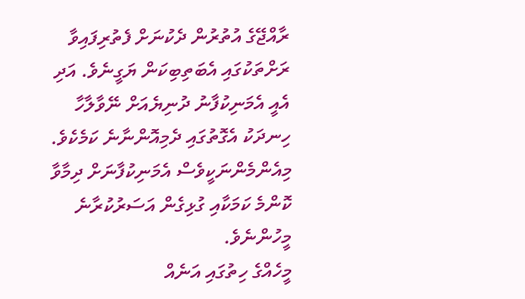ރާއްޖޭގެ އުތުރުން ދެކުނަށް ފެތުރިފައިވާ ރަށްތަކުގައި އެބަތިބިކަން ޔަގީނެވެ. އަދި އެއީ އެމަނިކުފާނު ދުނިޔެއަށް ނޭވާލާހާ ހިނދަކު އެގޮތުގައި ދެމިއޮންނާނެ ކަމެކެވެ. މިއެންމެންނަކީވެސް އެމަނިކުފާނަށް ދިމާވާ ކޮންމެ ކަމަކާއި ގުޅިގެން އަސަރުކުރާނެ މީހުންނެވެ.
މީހެއްގެ ހިތުގައި އަނެއް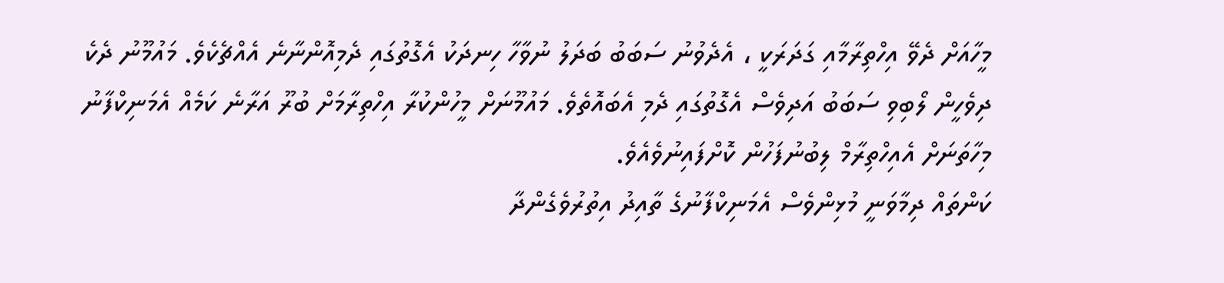މީހާއަށް ދެވޭ އިހްތިރާމާއި ގަދަރަކީ ، އެދެވުނު ސަބަބު ބަދަލު ނުވާހާ ހިނދަކު އެގޮތުގައި ދެމިއޮންނާނެ އެއްޗެކެވެ. މައުމޫނު ދެކެ ދިވެހީން ލޯބިވި ސަބަބު އަދިވެސް އެގޮތުގައި ދެމި އެބައޮތެވެ. މައުމޫނަށް މީހުންކުރާ އިހްތިރާމަށް ބުރޫ އަރާނެ ކަމެއް އެމަނިކްފާނު މިހާތަނަށް އެއިހްތިރާމް ލިބުނުފަހުން ކޮށްފައިނުވެއެވެ.
ކަންތައް ދިމާވަނީ މުޅިންވެސް އެމަނިކްފާނުގެ ތާއިދު އިތުރުވެގެންދާ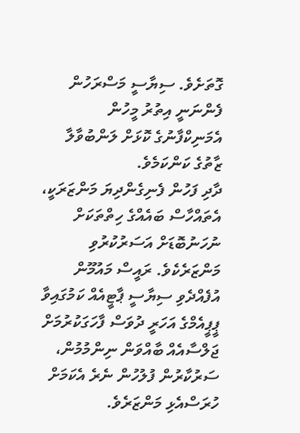ގޮތަށެވެ. ސިޔާސީ މަސްރަހުން ފެންނަނީ އިތުރު މީހުން އެމަނިކްފާނުގެ ކޮޅަށް ލަންބުވާލާ ޒާތުގެ ކަންކަމެވެ.
ދާދި ފަހުން ފެނިގެންދިޔަ މަންޒަރަކީ، އެތައްހާސް ބައެއްގެ ހިތްތަކަށް ނުހަނުބޮޑަށް އަސަރުކުރުވި މަންޒަރެކެވެ. ރައީސް މައުމޫން އުފެއްދެވި ސިޔާސީ ޕާޓީއެއް ކަމުގައިވާ ޕީޕީއެމްގެ އަހަރީ ދުވަސް ފާހަގަކުރުމަށް ޖަލްސާއެއް ބާއްވަން ނިންމުމުން، ސަރުކާރުން ފުލުހުން ނެރެ އެކަމަށް ހުރަސްއެޅި މަންޒަރެވެ.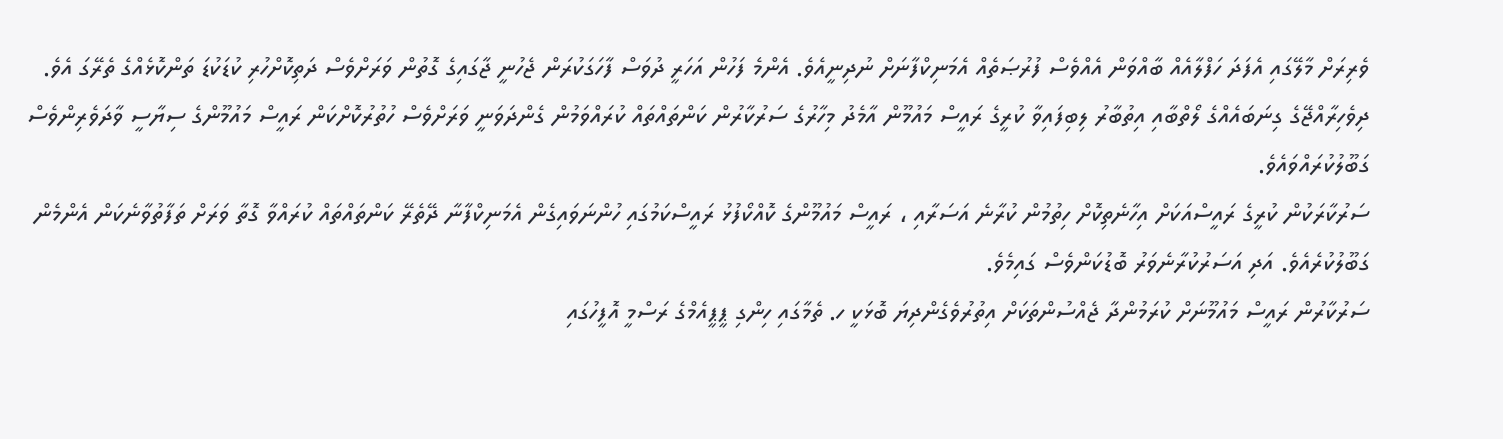ވެރިރަށް މާލޭގައި އެފަދަ ހަފްލާއެއް ބާއްވަން އެއްވެސް ފުރުޞަތެއް އެމަނިކްފާނަށް ނުދިނީއެވެ. އެންމެ ފަހުން އަހަރީ ދުވަސް ފާހަގަކުރަން ޖެހުނީ ޖާގައިގެ ގޮތުން ވަރަށްވެސް ދަތިކޮށްހުރި ކުޑަކުޑަ ތަންކޮޅެއްގެ ތެރޭގަ އެވެ.
ދިވެހިރާއްޖޭގެ ގިނަބައެއްގެ ލޯތްބާއި އިތުބާރު ލިބިފައިވާ ކުރީގެ ރައީސް މައުމޫން އާމެދު މިހާރުގެ ސަރުކާރުން ކަންތައްތައް ކުރައްވަމުން ގެންދަވަނީ ވަރަށްވެސް ހުތުރުކޮށްކަން ރައީސް މައުމޫންގެ ސިޔާސީ ވާދަވެރިންވެސް ގަބޫލުކުރައްވައެވެ.
ސަރުކާރަކުން ކުރީގެ ރައީސްއަކަށް އިހާނެތިކޮށް ހިތުމުން ކުރާނެ އަސަރާއި ، ރައީސް މައުމޫންގެ ކޮއްކޯފުޅު ރައީސްކަމުގައި ހުންނަވައިގެން އެމަނިކްފާނާ ދޭތެރޭ ކަންތައްތައް ކުރައްވާ ގޮތާ ވަރަށް ތަފާތުވާނެކަން އެންމެން ގަބޫލުކުރެއެވެ. އަދި އަސަރުކުރާނެވަރު ބޮޑުކަންވެސް ގައިމެވެ.
ސަރުކާރުން ރައީސް މައުމޫނަށް ކުރަމުންދާ ޖެއްސުންތަކަށް އިތުރުވެގެންދިޔަ ބޮޅަކީ ހ. ތެމާގައި ހިންގި ޕީޕީއެމްގެ ރަސްމީ އޮފީހުގައި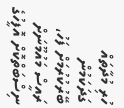ހުރި މުދާތައް ގަދަކަމުން ބޭރުކުރުމަށް ފަހު، ރައީސް މައުމޫނަށް ނިސްބަތްކޮށް އޮފީހުގެ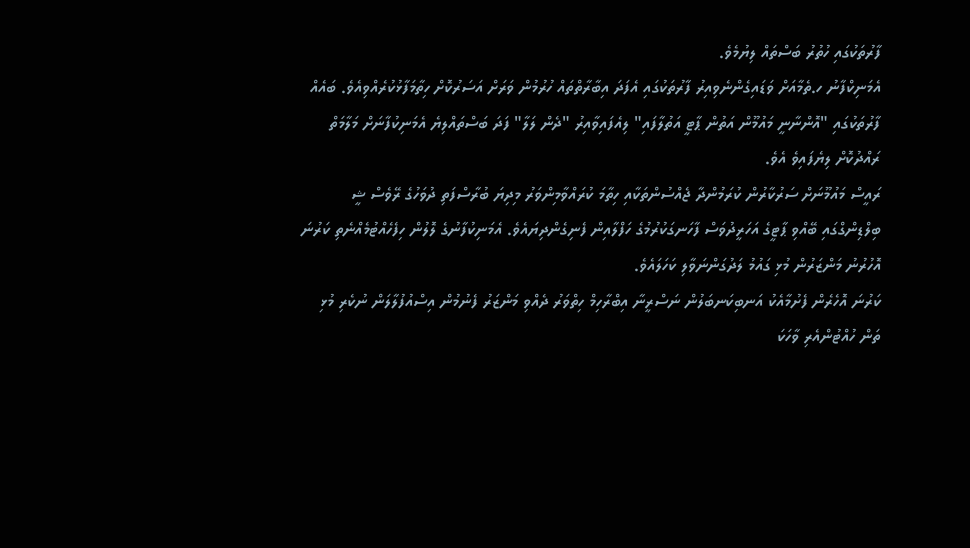ފާރުތަކުގައި ހުތުރު ބަސްތައް ލިޔުމެވެ.
އެމަނިކްފާނު ހ.ތެމާއަށް ވަޑައިގެންނެވިއިރު ފާރުތަކުގައި އެފަދަ އިބާރާތްތައް ހުރުމުން ވަރަށް އަސަރުކޮށް ހިތާމަފާޅުކުރެއްވިއެވެ. ބައެއް ފާރުތަކުގައި "އޮންނާނީ މައުމޫން އަތުން ޕާޓީ އަތުލާފައި" ލިއެފައިވާއިރު "ދެން ލަލާ" ފަދަ ބަސްތައްލިޔެ އެމަނިކުފާނަށް މަލާމަތް ރައްދުކޮށް ލިޔެފައިވެ އެވެ.
ރައީސް މައުމޫނަށް ސަރުކާރުން ކުރަމުންދާ ޖެއްސުންތަކާއި ހިތާމަ ކުރައްވާމިންވަރު މިދިޔަ ބުރާސްފަތި ދުވަހުގެ ރޭވެސް ޝީ ބިލްޑިންގްގައި ބޭއްވި ޕާޓީގެ އަހަރީދުވަސް ފާހަނގަކުރުމުގެ ހަފްލާއިން ފެނިގެންދިޔައެވެ. އެމަނިކުފާނުގެ ލޮލުން ހިފެހެއްޓުމެއްނެތި ކަރުނަ އޮހުރުނު މަންޒަރުން މުޅި ގައުމު ލަދުގަންނަވާލި ކަހަލައެވެ.
ކަރުނަ އޮހެރެން ފެށުމާއެކު އަނބިކަނބަލުން ނަސްރީނާ އިބްރާހިމް ހިތްވަރު ދެއްވި މަންޒަރު ފެނުމުން އިސްއުފުލާލަން ނުކެރި މުޅި ތަން ހުއްޓުންއެރި ވާހަކަ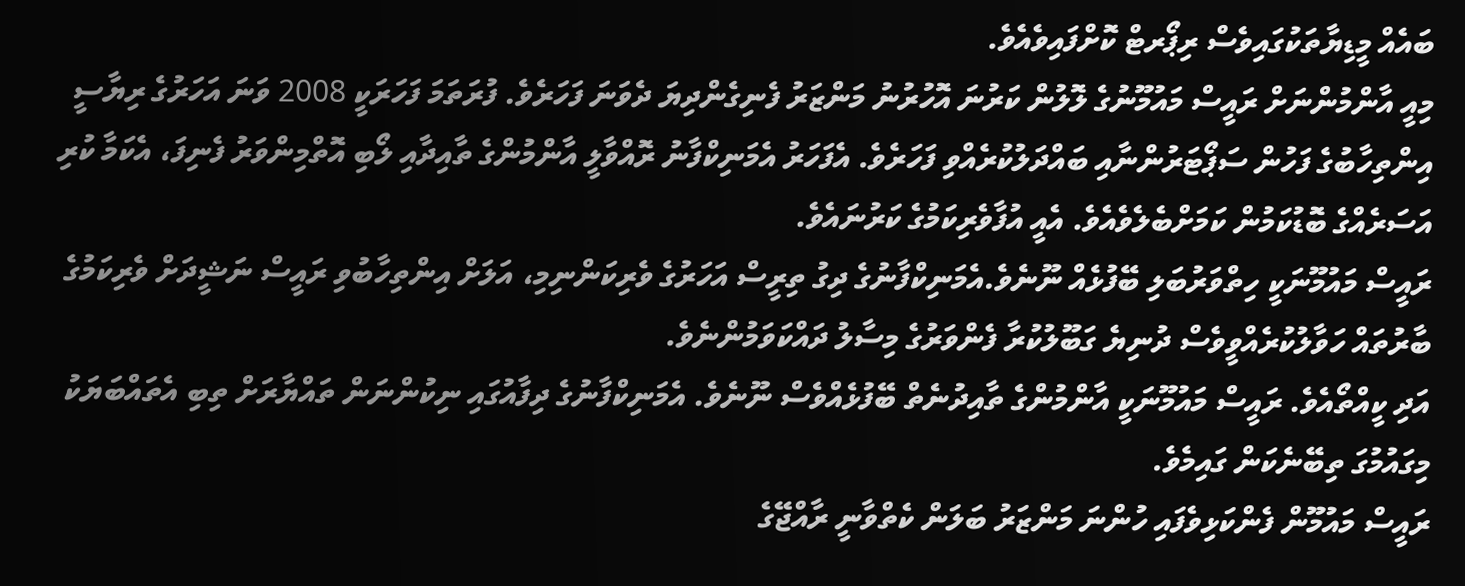ބައެއް މީޑިޔާތަކުގައިވެސް ރިޕޯރޓް ކޮށްފައިވެއެވެ.
މިއީ އާންމުންނަށް ރައީސް މައުމޫނުގެ ލޮލުން ކަރުނަ އޮހުރުނު މަންޒަރު ފެނިގެންދިޔަ ދެވަނަ ފަހަރެވެ. ފުރަތަމަ ފަހަރަކީ 2008 ވަނަ އަހަރުގެ ރިޔާސީ އިންތިހާބުގެ ފަހުން ސަޕޯޓަރުންނާއި ބައްދަލުކުރެއްވި ފަހަރެވެ. އެފަހަރު އެމަނިކްފާނު ރޮއްވާލީ އާންމުންގެ ތާއިދާއި ލޯބި އޮތްމިންވަރު ފެނިފަ، އެކަމާ ކުރި އަސަރެއްގެ ބޮޑުކަމުން ކަމަށްބެލެވެއެވެ. އެއީ އުފާވެރިކަމުގެ ކަރުނައެވެ.
ރައީސް މައުމޫނަކީ ހިތްވަރުބަލި ބޭފުޅެއް ނޫނެވެ.އެމަނިކްފާނުގެ ދިގު ތިރީސް އަހަރުގެ ވެރިކަންނިމި، އަލަށް އިންތިހާބުވި ރައީސް ނަޝީދަށް ވެރިކަމުގެ ބާރުތައް ހަވާލުކުރެއްވީވެސް ދުނިޔެ ގަބޫލުކުރާ ފެންވަރުގެ މިސާލު ދައްކަވަމުންނެވެ.
އަދި ކީއްތޯއެވެ. ރައީސް މައުމޫނަކީ އާންމުންގެ ތާއިދުނެތް ބޭފުޅެއްވެސް ނޫނެވެ. އެމަނިކްފާނުގެ ދިފާއުގައި ނިކުންނަން ތައްޔާރަށް ތިބި އެތައްބަޔަކު މިގައުމުގަ ތިބޭނެކަން ގައިމެވެ.
ރައީސް މައުމޫން ފެންކަޅިވެފައި ހުންނަ މަންޒަރު ބަލަން ކެތްވާނީ ރާއްޖޭގެ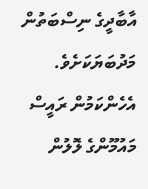އާބާދީގެ ނިސްބަތުން މަދުބަޔަކަށެވެ. އެހެންކަމުން ރައީސް މައުމޫންގެ ލޮލުން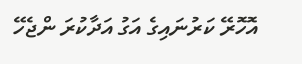އޮހޮރޭ ކަރުނައިގެ އަގު އަދާކުރަ ންޖެހޭ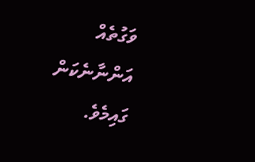ވަގުތެއް އަންނާނެކަން ގައިމެވެ.